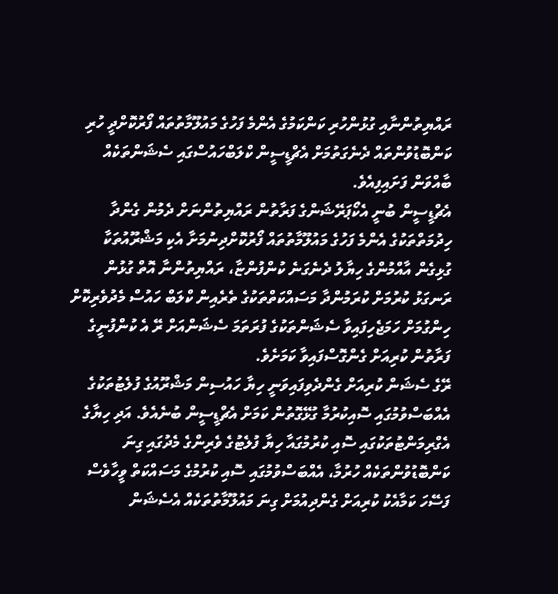ރައްޔިތުންނާއި ގުޅުންހުރި ކަންކަމުގެ އެންމެ ފަހުގެ މައުލޫމާތުތައް ފޯރުކޮށްދީ ހުރި ކަންބޮޑުވުންތައް ދެނެގަތުމަށް އެޗްޑީސީން ކްލަބްހައުސްގައި ސެޝަންތަކެއް ބާއްވަން ފަށައިފިއެވެ.
އެޗްޑީސީން ބުނީ އެކޯޕަރޭޝަންގެ ފަރާތުން ރައްޔިތުންނަށް ދެމުން ގެންދާ ހިދުމަތްތަކުގެ އެންމެ ފަހުގެ މައުލޫމާތުތައް ފޯރުކޮށްދިނުމަށާ އެކި މަޝްރޫއުތަކާ ގުޅިގެން އާއްމުންގެ ހިޔާލު ދެނެގަނެ ކުންފުންޏާ، ރައްޔިތުންނާ އޮތް ގުޅުން ރަނގަޅު ކުރުމަށް ކުރަމުންދާ މަސައްކަތްތަކުގެ ތެރެއިން ކްލަބް ހައުސް މެދުވެރިކޮށް ހިންގުމަށް ހަމަޖެހިފައިވާ ސެޝަންތަކުގެ ފުރަތަމަ ސެޝަންއަށް ރޭ އެ ކުންފުނީގެ ފަރާތުން ކުރިއަށް ގެންގޮސްފައިވާ ކަމަށެވެ.
ރޭގެ ސެޝަން ކުރިއަށް ގެންދެވިފައިވަނީ ހިޔާ ހައުސިން މަޝްރޫއުގެ ފުލެޓުތަކުގެ އެއްބަސްވުމުގައި ސޮއިކުރުމާ ގުޅޭގޮތުން ކަމަށް އެޗްޑީސީން ބުނެއެވެ. އަދި ހިޔާގެ އެގްރިމަންޓުތަކުގައި ސޮއި ކުރުމުގައާ ހިޔާ ފުލެޓުގެ ވެރިންގެ މެދުގައި ގިނަ ކަންބޮޑުވުންތަކެއް ހުރުމާ، އެއްބަސްވުމުގައި ސޮއި ކުރުމުގެ މަސައްކަތް ވީހާވެސް ފަސޭހަ ކަމާއެކު ކުރިއަށް ގެންދިއުމަށް ގިނަ މައުލޫމާތުތަކެއް އެސެޝަން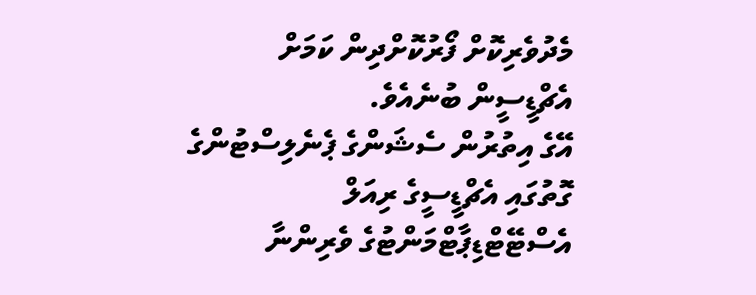މެދުވެރިކޮށް ފޯރުކޮށްދިން ކަމަށް އެޗްޑީސީން ބުނެއެވެ.
އޭގެ އިތުރުން ސެޝަންގެ ޕެނެލިސްޓުންގެ ގޮތުގައި އެޗްޑީސީގެ ރިއަލް އެސްޓޭޓްޑިޕާޓްމަންޓުގެ ވެރިންނާ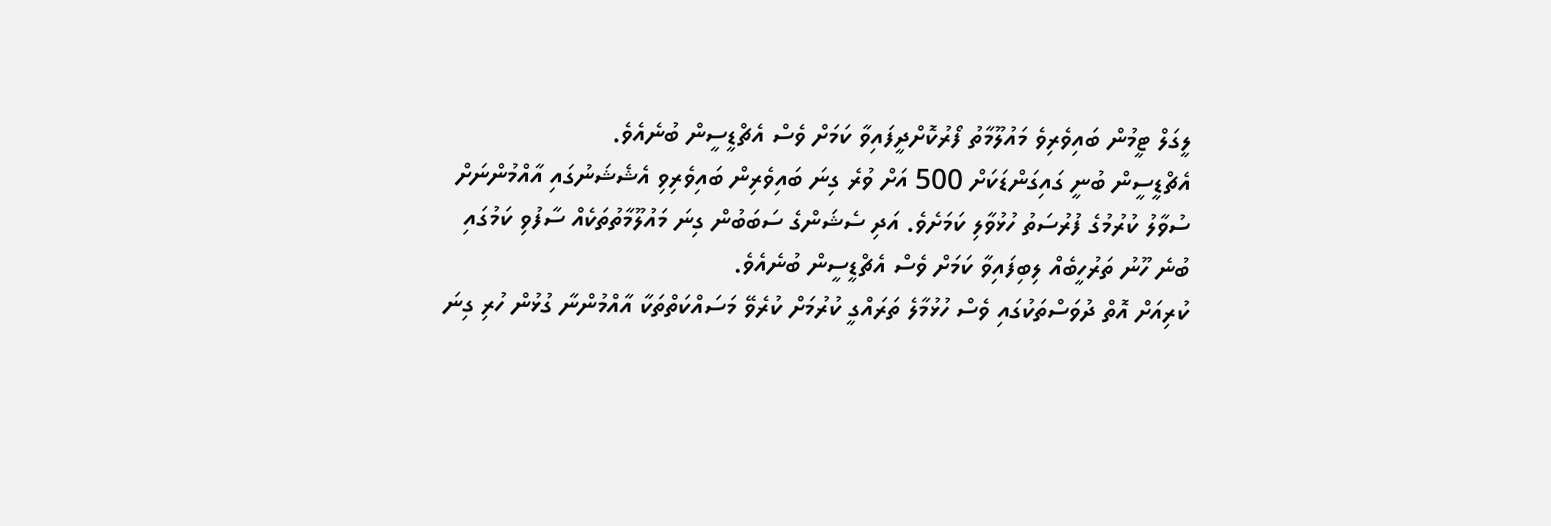ލީގަލް ޓީމުން ބައިވެރިވެ މައުލޫމާތު ފޯރުކޮށްދީފައިވާ ކަމަށް ވެސް އެޗްޑީސީން ބުނެއެވެ.
އެޗްޑީސީން ބުނީ ގައިގަންޑަކަށް 500 އަށް ވުރެ ގިނަ ބައިވެރިން ބައިވެރިވި އެޝެޝަނުގައި އާއްމުންނަށް ސުވާލު ކުރުމުގެ ފުރުސަތު ހުޅުވާލި ކަމަށެވެ. އަދި ސެޝަންގެ ސަބަބުން ގިނަ މައުލޫމާތުތަކެއް ސާފުވި ކަމުގައި ބުނެ ހޫނު ތަރުހީބެއް ލިބިފައިވާ ކަމަށް ވެސް އެޗްޑީސީން ބުނެއެވެ.
ކުރިއަށް އޮތް ދުވަސްތަކުގައި ވެސް ހުޅުމާލެ ތަރައްގީ ކުރުމަށް ކުރެވޭ މަސައްކަތްތަކާ އާއްމުންނާ ގުޅުން ހުރި ގިނަ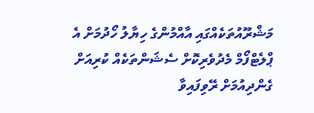މަޝްރޫއުތަކެއްގައި އާއްމުންގެ ހިޔާލު ހޯދުމަށް އެ ޕްލެޓްފޯމް މެދުވެރިކޮށް ސެޝަންތަކެއް ކުރިއަށް ގެންދިއުމަށް ރޭވިފައިވާ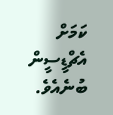ކަމަށް އެޗްޑީސީން ބުނެއެވެ.